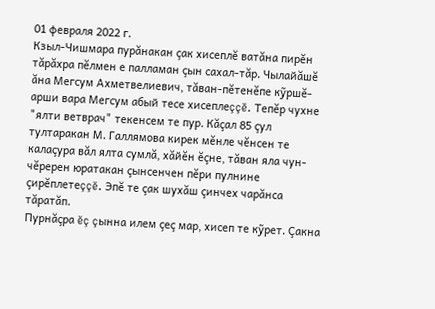01 февраля 2022 г.
Кзыл-Чишмара пурăнакан çак хисеплĕ ватăна пирĕн тăрăхра пĕлмен е палламан çын сахал-тăр. Чылайăшĕ ăна Мегсум Ахметвелиевич, тăван-пĕтенĕпе кỹршĕ-арши вара Мегсум абый тесе хисеплеççĕ. Тепĕр чухне "ялти ветврач" текенсем те пур. Кăçал 85 çул тултаракан М. Галлямова кирек мĕнле чĕнсен те калаçура вăл ялта сумлă, хăйĕн ĕçне, тăван яла чун-чĕререн юратакан çынсенчен пĕри пулнине çирĕплетеççĕ. Эпĕ те çак шухăш çинчех чарăнса тăратăп.
Пурнăçра ĕç çынна илем çеç мар, хисеп те кỹрет. Çакна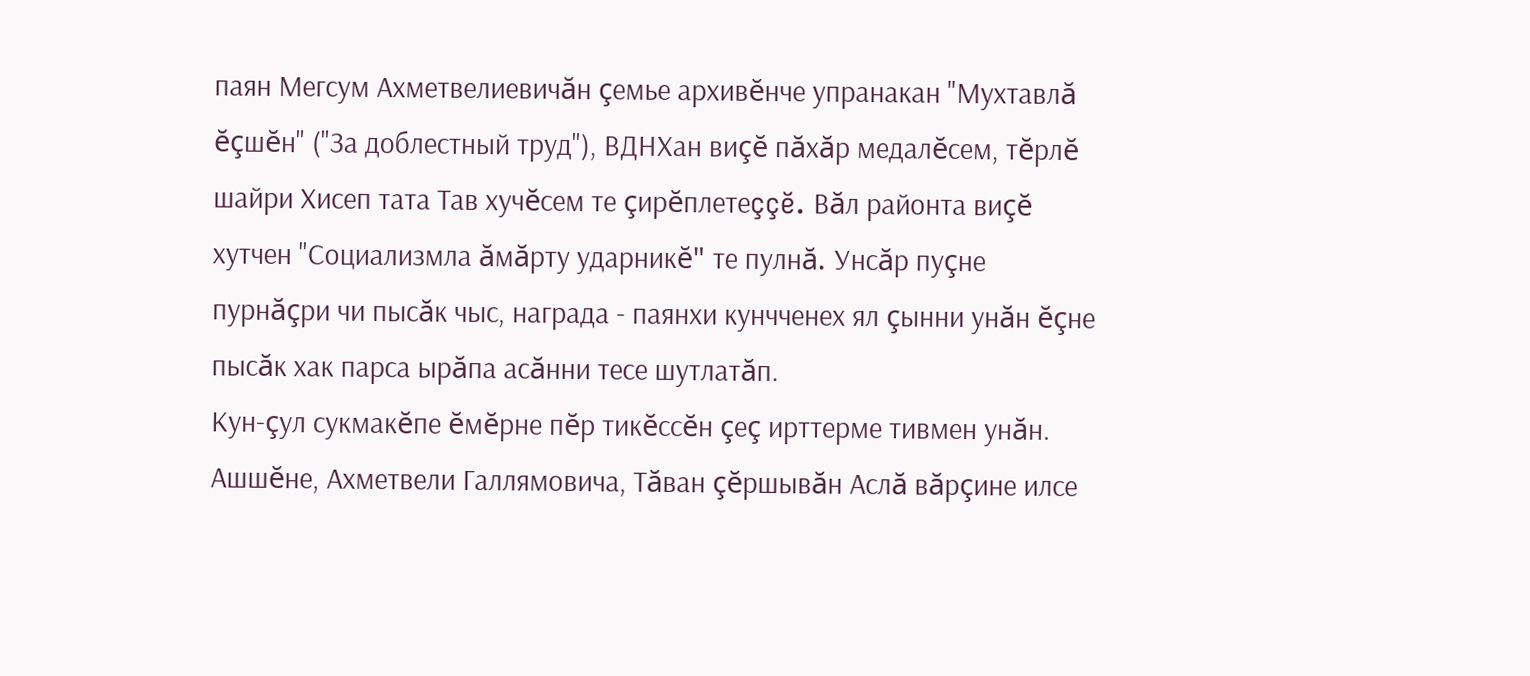паян Мегсум Ахметвелиевичăн çемье архивĕнче упранакан "Мухтавлă ĕçшĕн" ("За доблестный труд"), ВДНХан виçĕ пăхăр медалĕсем, тĕрлĕ шайри Хисеп тата Тав хучĕсем те çирĕплетеççĕ. Вăл районта виçĕ хутчен "Социализмла ăмăрту ударникĕ" те пулнă. Унсăр пуçне пурнăçри чи пысăк чыс, награда - паянхи кунчченех ял çынни унăн ĕçне пысăк хак парса ырăпа асăнни тесе шутлатăп.
Кун-çул сукмакĕпе ĕмĕрне пĕр тикĕссĕн çеç ирттерме тивмен унăн. Ашшĕне, Ахметвели Галлямовича, Тăван çĕршывăн Аслă вăрçине илсе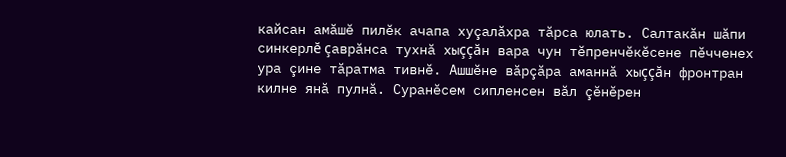кайсан амăшĕ пилĕк ачапа хуçалăхра тăрса юлать. Салтакăн шăпи синкерлĕ çаврăнса тухнă хыççăн вара чун тĕпренчĕкĕсене пĕчченех ура çине тăратма тивнĕ. Ашшĕне вăрçăра аманнă хыççăн фронтран килне янă пулнă. Суранĕсем сипленсен вăл çĕнĕрен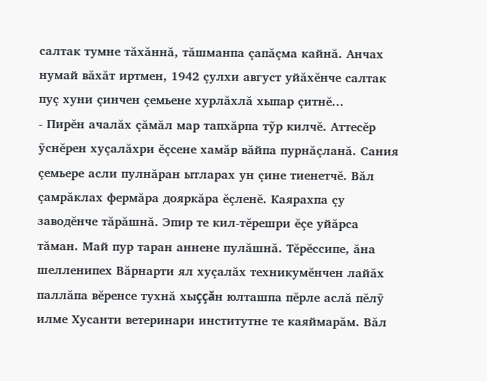салтак тумне тăхăннă, тăшманпа çапăçма кайнă. Анчах нумай вăхăт иртмен, 1942 çулхи август уйăхĕнче салтак пуç хуни çинчен çемьене хурлăхлă хыпар çитнĕ...
- Пирĕн ачалăх çăмăл мар тапхăрпа тỹр килчĕ. Аттесĕр ỹснĕрен хуçалăхри ĕçсене хамăр вăйпа пурнăçланă. Сания çемьере асли пулнăран ытларах ун çине тиенетчĕ. Вăл çамрăклах фермăра дояркăра ĕçленĕ. Каярахпа çу заводĕнче тăрăшнă. Эпир те кил-тĕрешри ĕçе уйăрса тăман. Май пур таран аннене пулăшнă. Тĕрĕссипе, ăна шелленипех Вăрнарти ял хуçалăх техникумĕнчен лайăх паллăпа вĕренсе тухнă хыççăн юлташпа пĕрле аслă пĕлỹ илме Хусанти ветеринари институтне те каяймарăм. Вăл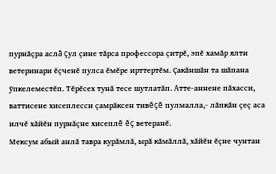пурнăçра аслă çул çине тăрса профессора çитрĕ, эпĕ хамăр ялти ветеринари ĕçченĕ пулса ĕмĕре ирттертĕм. Çакăншăн та шăпана ỹпкелеместĕп. Тĕрĕсех тунă тесе шутлатăп. Атте-аннене пăхасси, ваттисене хисеплесси çамрăксен тивĕçĕ пулмалла,- лăпкăн çеç аса илчĕ хăйĕн пурнăçне хисеплĕ ĕç ветеранĕ.
Мексум абый анлă тавра курăмлă, ырă кăмăллă, хăйĕн ĕçне чунтан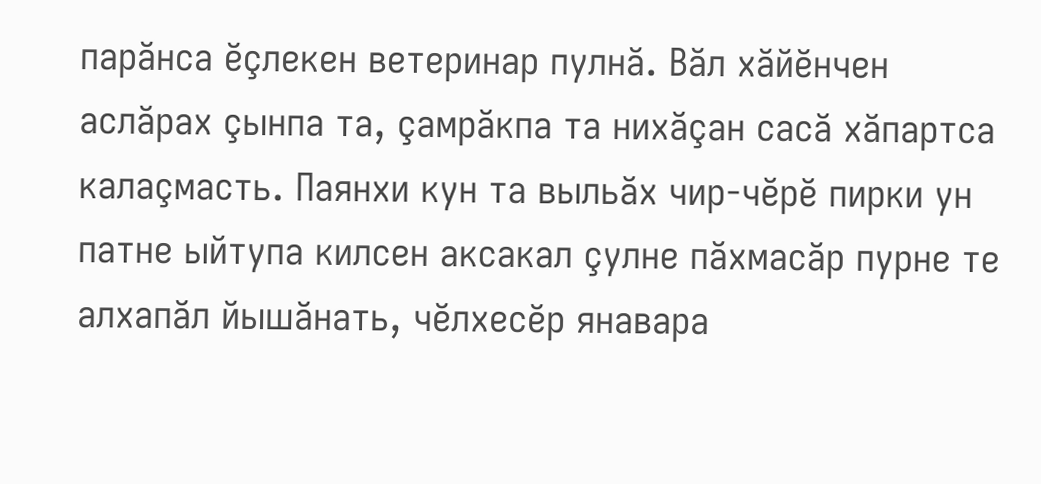парăнса ĕçлекен ветеринар пулнă. Вăл хăйĕнчен аслăрах çынпа та, çамрăкпа та нихăçан сасă хăпартса калаçмасть. Паянхи кун та выльăх чир-чĕрĕ пирки ун патне ыйтупа килсен аксакал çулне пăхмасăр пурне те алхапăл йышăнать, чĕлхесĕр янавара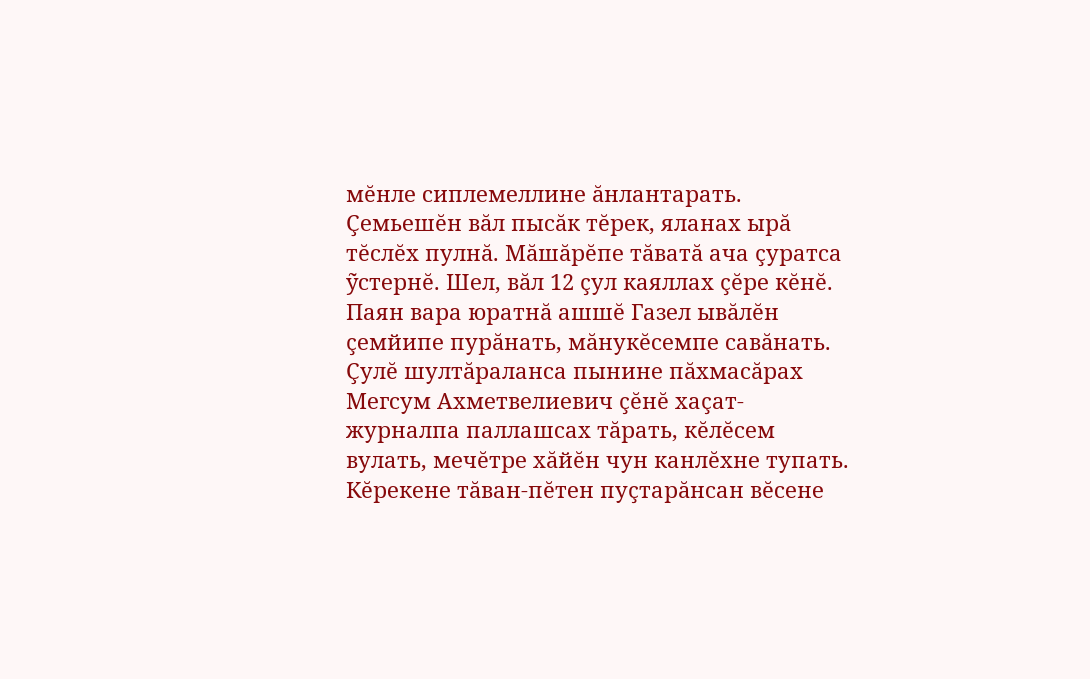мĕнле сиплемеллине ăнлантарать.
Çемьешĕн вăл пысăк тĕрек, яланах ырă тĕслĕх пулнă. Мăшăрĕпе тăватă ача çуратса ỹстернĕ. Шел, вăл 12 çул каяллах çĕре кĕнĕ. Паян вара юратнă ашшĕ Газел ывăлĕн çемйипе пурăнать, мăнукĕсемпе савăнать. Çулĕ шултăраланса пынине пăхмасăрах Мегсум Ахметвелиевич çĕнĕ хаçат-журналпа паллашсах тăрать, кĕлĕсем вулать, мечĕтре хăйĕн чун канлĕхне тупать. Кĕрекене тăван-пĕтен пуçтарăнсан вĕсене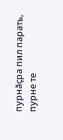пурнăçра пил парать, пурне те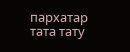пархатар тата тату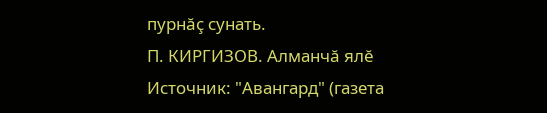пурнăç сунать.
П. КИРГИЗОВ. Алманчă ялĕ
Источник: "Авангард" (газета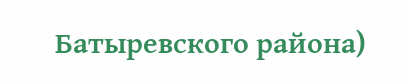Батыревского района)